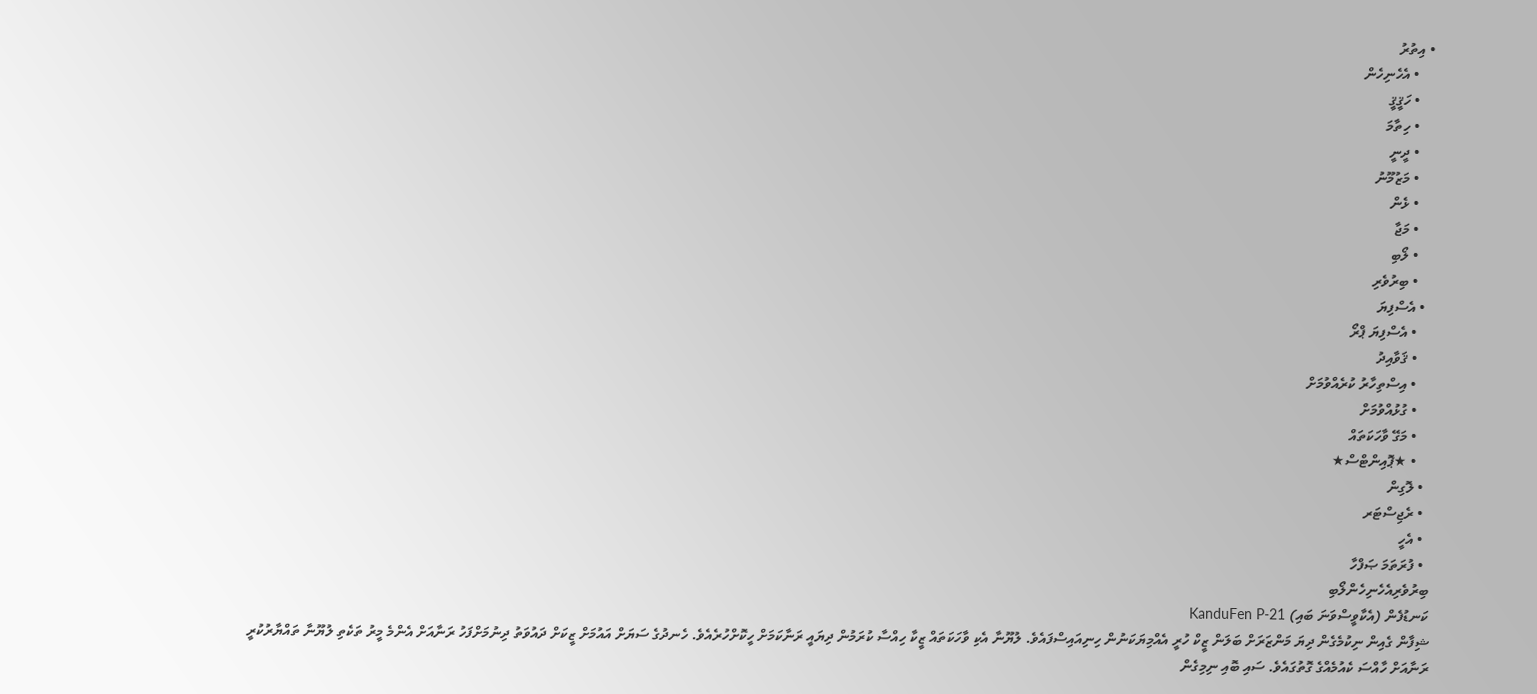• އިތުރު
    • އެހެނިހެން
    • ހަޤީޤީ
    • ހިތާމަ
    • ދީނީ
    • މަޒުމޫނު
    • ޅެން
    • މަޖާ
    • ލޯބި
    • ބިރުވެރި
  • އެސްފިޔަ
    • އެސްފިޔަ ޕްރޯ
    • ޤަވާއިދު
    • އިސްތިހާރު ކުރެއްވުމަށް
    • ގުޅުއްވުމަށް
    • މަގޭ ވާހަކަތައް
    • ★ޕޮއިންޓްސް★
  • ލޮގިން
  • ރެޖިސްޓަރ
  • އެހީ
  • ފުރަތަމަ ޞަފްހާ
ބިރުވެރިއެހެނިހެންލޯބި
ކަނޑުފެން (އެކާވީސްވަނަ ބައި) KanduFen P-21
ޝިފާން ގެއިން ނިކުމެގެން ދިޔަ މަންޒަރަށް ބަލަން ޒީކް ހުރީ އެއްމިޔަކަނުން ހިނިއައިސްފައެވެ. ލުޔޫނާ އެކި ވާހަކަތައް ޒީކާ ހިއްސާ ކުރަމުން ދިޔައީ ރަނާކަމަށް ހީކޮށްހުރެއެވެ. ހެނދުގެ ސަޔަށް އައުމަށް ޒީކަށް ދައުވަތު ދިނުމަށްފަހު ރަނާއަށް އެންމެ މީރު ތަކެތި ލުޔޫނާ ތައްޔާރުކުރީ ރަނާއަށް ހާއްސަ ކެއުމެއްގެ ގޮތުގައެވެ. ސައި ބޮއި ނިމިގެން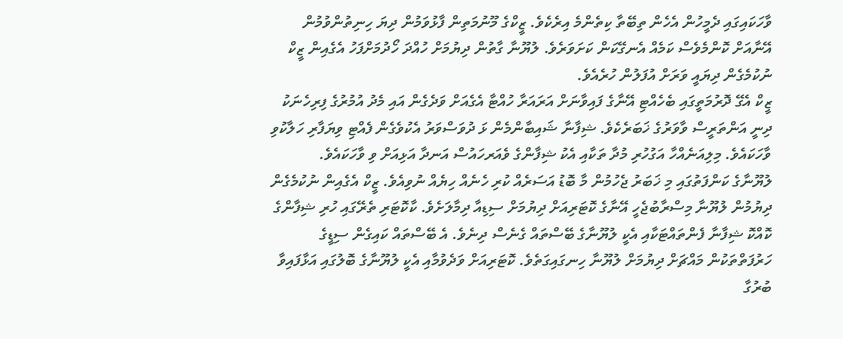ވާހަކައިގައި ދެމީހުން އެހެން ތިބޭތާ ކިތެންމެ އިރެކެވެ. ޒީކްގެ މޫނުމަތިން ފާޅުވަމުން ދިޔަ ހިނިތުންވުމުން އޭނާއަށް ކޮންމެވެސް ކަމެއް އެނގޭކަން ކަށަވަރެވެ. ލުޔޫނާ ގާތުން ދިޔުމަށް ހުއްދަ ހޯދުމަށްފަހު އެގެއިން ޒީކް ނުކުމެގެން ދިޔައީ ވަރަށް އުފަލުން ހުރެއެވެ.
ޒީކް އެގޭ ދޮރުމަތީގައި ބެހެއްޓި އޭނާގެ ފައިވާނަށް އަރައަރާ ހުއްޓާ އެގެއަށް ވަދެގެން އައި މެދު އުމުރުގެ ފިރިހެނަކު ދިނީ އަންތަރީސް ވާވަރުގެ ޚަބަރެކެވެ. ޝިފާނާ ޝައިބާންމެން ޅަ ދުވަސްވަރު އެކުވެގެން ފެއްޓި ވިޔަފާރި ހަލާކުވި ވާހަކައެވެ. މިލިއަނެއްހާ އަގުހުރި މުދާ ތަކާއި އެކު ޝިފާންގެ ވެއަރހައުސް އަނދާ އަޅިއަށް ވި ވާހަކައެވެ.
ލުޔޫނާގެ ކަންފަތުގައި މި ޚަބަރު ޖެހުމުން މާ ބޮޑު އަސަރެއް ކުރި ހެނެއް ހިޔެއް ނުވިއެވެ. ޒީކް އެގެއިން ނުކުމެގެން ދިޔުމުން ލުޔޫނާ މިސްރާބުޖެހީ އޭނާގެ ކޮޓަރިއަށް ދިޔުމަށް ސިޑިއާ ދިމާލަށެވެ. ކާކޮޓަރި ތެރޭގައި ހުރި ޝިފާންގެ ކޮއްކޮ ޝިފާނާ ފެންތައްޓަކާއި އެކީ ލުޔޫނާގެ ބޭސްތައް ގެނެސް ދިނެވެ. އެ ބޭސްތައް ކައިގެން ސިޑީގެ ހަރުފަތްތަކުން މައްޗަށް ދިޔުމަށް ލުޔޫނާ ހިނގައިގަތެވެ. ކޮޓަރިއަށް ވަދެވުމާއި އެކީ ލުޔޫނާގެ ބޮލުގައި އަޅާފައިވާ ބުރުގާ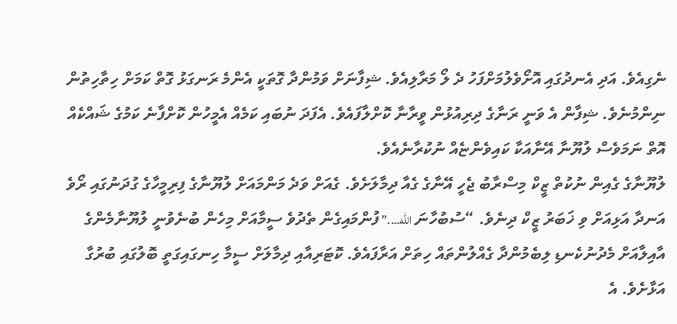ނެގިއެވެ. އަދި އެނދުގައި އޮށޯވެލުމަށްފަހު ދެ ލޯ މަރާލިއެވެ. ޝިފާނަށް ވަމުންދާ ގޮތަކީ އެންމެ ރަނގަޅު ގޮތް ކަމަށް ހިތާހިތުން ނިންމުނެވެ. ޝިފާން އެ ވަނީ ރަނާގެ ދިރިއުޅުން ވީރާނާ ކޮށްލާފައެވެ. އެފަދަ ނުބައި ކަމެއް އެމީހުން ކޮށްފާނެ ކަމުގެ ޝައްކެއް އޮތް ނަމަވެސް ލުޔޫނާ އޭނާއަކާ ކައިވެންޏެއް ނުކުރާނެއެވެ.
ލުޔޫނާގެ ގެއިން ނުކުތް ޒީކް މިސްރާބު ޖެހީ އޭނާގެ ގެއާ ދިމާލަށެވެ. ގެއަށް ވަދެ މަންމައަށް ލުޔޫނާގެ ފިރިމީހާގެ ގުދަނުގައި ރޯވެ އަނދާ އަޅިއަށް ވި ޚަބަރު ޒީކް ދިނެވެ. “ސުބުހާނަ الله….” ފުންމައިގެން ތެދުވެ ސީމާއަށް މިހެން ބުނެވުނީ ލުޔޫނާމެންގެ އާއިލާއަށް މެދުނުކެނޑި ލިބެމުންދާ ގެއްލުންތައް ހިތަށް އަރާފައެވެ. ކޮޓަރިއާއި ދިމާލަށް ސީމާ ހިނގައިގަތީ ބޮލުގައި ބުރުގާ އަޅާށެވެ. އެ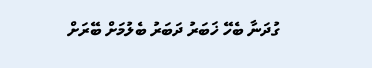ގުދަނާ ބެހޭ ޚަބަރު ދަބަރު ބެލުމަށް ބޭރަށް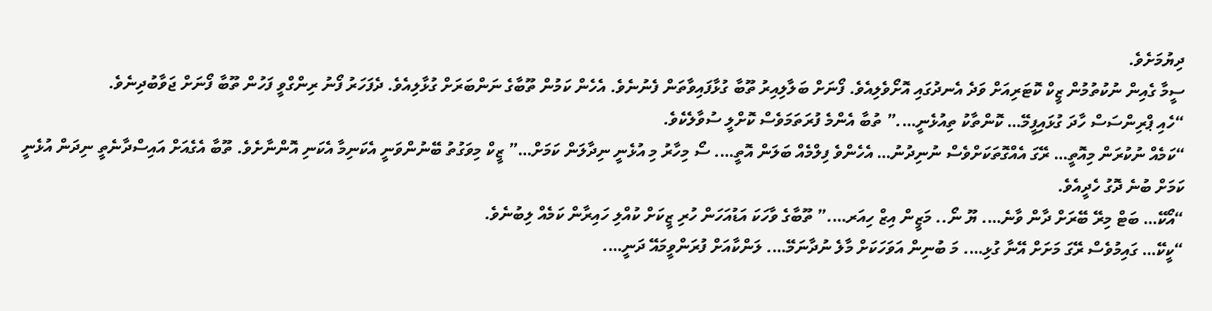ދިޔުމަށެވެ.
ސީމާ ގެއިން ނުކުތުމުން ޒީކް ކޮޓަރިއަށް ވަދެ އެނދުގައި އޮށޯވެލިއެވެ. ފޯނަށް ބަލާލިއިރު ތޫބާ ގުޅާފައިވާތަން ފެނުނެވެ. އެހެން ކަމުން ތޫބާގެ ނަންބަރަށް ގުޅާލިއެވެ. ދެފަހަރު ފޯނު ރިންގްވީ ފަހުން ތޫބާ ފޯނަށް ޖަވާބުދިނެވެ.
“ހެއި ޕްރިންސަސް ހާދަ ގުޅައިފީމޭ… ކޮންތާކު ތިއުޅެނީ….” ތުބާ އެންމެ ފުރަތަމަވެސް ކޮށްލީ ސުވާލެކެވެ.
“ކަމެއް ނުކުރަން މިއޮތީ… ރޭގަ އެއްގޮތަކަށްވެސް ނުނިދުނު… އެހެންވެ ފިލްމެއް ބަލަން އޮތީ…. ސޯ މިހާރު މި އުޅެނީ ނިދާލަން ކަމަށް…” ޒީކް މިވަގުތު ބޭނުންވަނީ އެކަނިމާ އެކަނި އޮންނާށެވެ. ތޫބާ އެގެއަށް އައިސްދާނެތީ ނިދަން އުޅެނީ ކަމަށް ބުނެ ދޮގު ހެދީއެވެ.
“އޯކޭ… ބަޓް މިރޭ ބޭރަށް ދާން ވާނެ…. ޔޫ ނޯ.. މަޒީން އިޒް ހިއަރ….” ތޫބާގެ ވާހަކަ އަޑުއަހަން ހުރި ޒީކަށް ކުއްލި ހައިރާން ކަމެއް ލިބުނެވެ.
“ކީކޭ… ގައިމުވެސް ރޭގަ މަށަށް އޭނާ ގުޅި…. މަ ބުނިން އަވަހަކަށް މާލެ ނުދާނަމޭ…. ލަންކާއަށް ފުރަންވީމައޭ ދަނީ….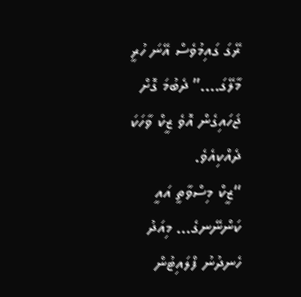ރޭގަ ގައިމުވެސް އޭނަ ހުރީ މާލޭގަ….” ދެބުމަ ގޮށް ޖަހައިގެން އޮވެ ޒީކް ވާހަކަ ދެއްކިއެވެ.
“ޒީކް މިސްވާތީ އައީ ކަންނޭނގެ… މިއަދު ހެނދުނު ފްލައިޓުން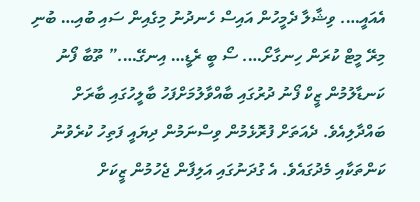އެއައީ…. ވިޝާލާ ދެމީހުން އައިސް ހެނދުނު މިގެއިން ސައި ބުއި… ބުނި މިރޭ މީޓް ކުރަން ހިނގާށޯ…. ސޯ ބީ ރެޑީ… އިނގޭ….” ތޫބާ ފޯނު ކަނޑާލުމުން ޒީކް ފޯނު ދުރުގައި ބާއްވާލުމަށްފަހު ބާލީހުގައި ބާރަށް ބައްދާލިއެވެ. ދެއަތަށް ފުރޮޅެމުން ވިސްނަމުން ދިޔައީ ފަތިހު ކުރެވުނު ކަންތަކާއި މެދުގައެވެ. އެ ގުދަނުގައި އަލިފާން ޖެހުމުން ޒީކަށް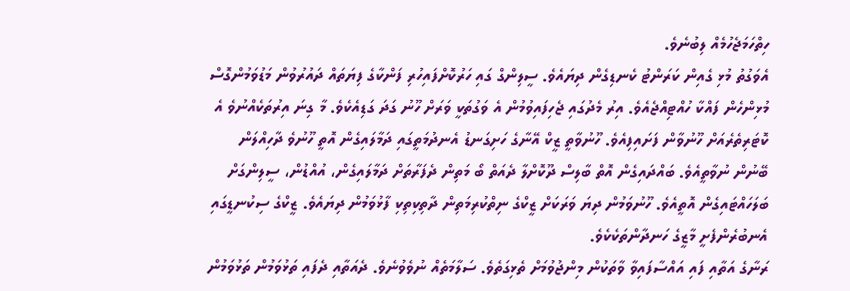ހިތްހަމަޖެހުމެއް ލިބުނެވެ.
އެވަގުތު މުޅި ގެއިން ކަރަންޓު ކެނޑިގެން ދިޔައެވެ. ސީލިންގް ގައި ހަރުކޮށްފައިހުރި ފަންކާގެ ފިޔަތައް ދައުރުވުން މަޑުވަމުންގޮސް މުޅިންހެން ފައްކާ ހުއްޓިއްޖެއެވެ. އިރު މެދުގައި ޖެހިފައިވުމުން އެ ވަގުތަކީ ވަރަށް ހޫނު ގަދަ ގަޑިއެކެވެ. މާ ގިނަ އިރުތަކެއްނުވެ އެ ކޮޓަރިތެރެއަށް ހޫނުވާން ފަށައިފިއެވެ. ހޫނުވާތީ ޒީކް އޭނާގެ ހަށިގަނޑު އެނދުމަތީގައި ދަމާލައިގެން އޮތީ ހޫނުވެ ދާހިއްލަން ބޭނުން ނުވާތީއެވެ. ބައްދައިގެން އޮތް ބާލިސް ދޫކޮށްލާ ދެއަތް ބޯ މަތިން ދެފަރާތަށް ދަމާލައިގެން، އުއްޑުން، ސީލިންގަށް ބަލަހައްޓައިގެން އޮތީއެވެ. ހޫނުވަމުން ދިޔަ ވަރަކަށް ޒީކްގެ ނިތްކުރިމަތިން ދާތިކިތިކި ފާޅުވަމުން ދިޔައެވެ. ޒީކްގެ ސިކުނޑީގައި އެނބުރެންފެށީ މާޒީގެ ހަނދާންތަކެކެވެ.
ރަނާގެ އަތާއި ފައި އައްސާފައިވާ ވާތަކުން މިންޖުވުމަށް ތެޅިގަތެވެ. ސަލާމަތެއް ނުވެވުނެވެ. ދެއަތާއި ދެފައި ތަޅުވަމުން ތަޅުވަމުން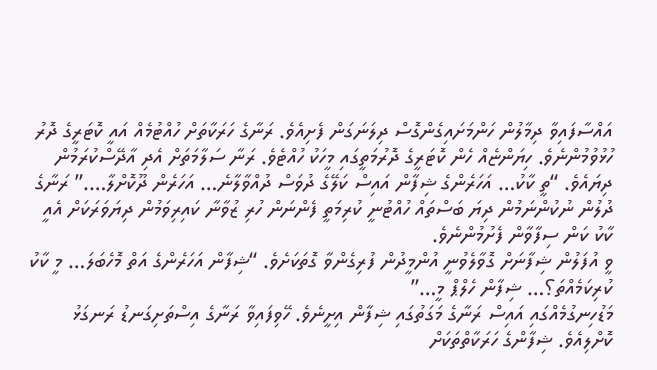އައްސާފައިވާ ދިމާލުން ހަންމަށައިގެންގޮސް ދިލަނަގަން ފެށިއެވެ. ރަނާގެ ހަރަކާތަށް ހުއްޓުމެއް އައީ ކޮޓަރީގެ ދޮރު ހުޅުވުމުންނެވެ. ހިޔަންޏެއް ހެން ކޮޓަރީގެ ދޮރުމަތީގައި މީހަކު ހުއްޓެވެ. ރަނާ ސަލާމަތަށް އެދި އާދޭސްކުރަމުން ދިޔައެވެ. “ތީ ކާކު… އަހަރެންގެ ޝިފާން އައިސް ކަލޭގެ ދުވަސް ދުއްވާލާނެ… އަހަރެން ދޫކޮށްލާ….” ރަނާގެ ދުލުން ނުކުންނަމުން ދިޔަ ބަސްތައް ހުއްޓުނީ ކުރިމަތީ ފެންނަން ހުރި ޒުވާނާ ކައިރިވަމުން ދިޔަވަރަކަށް އެއީ ކާކު ކަން ސިފާވާން ފެށުމުންނެވެ.
ވީ އުފަލުން ޝިފާނަށް ގޮވާލެވުނީ އުންމީދުން ފުރިގެންވާ ގޮތަކަށެވެ. “ޝިފާން އަހަރެންގެ އަތް މޮހެބަލަ… މީ ކާކު ކުރިކަމެއްތަ؟… ޝިފާން ހެލްޕް މީ…”
މަޑުހިނގުމެއްގައި އައިސް ރަނާގެ މަގަތުގައި ޝިފާން އިށީނެވެ. ހޭވިފައިވާ ރަނާގެ އިސްތަށިގަނޑު ރަނގަޅު ކޮށްލިއެވެ. ޝިފާންގެ ހަރަކާތްތަކަށް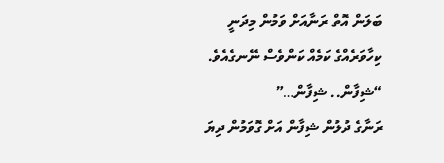ބަލަން އޮތް ރަނާއަށް ވަމުން މިދަނީ ކިހާވަރެއްގެ ކަމެއް ކަންވެސް ނޭނގެއެވެ. “ޝިފާން.. ޝިފާން…”
ރަނާގެ ދުލުން ޝިފާން އަށް ގޮވަމުން ދިޔަ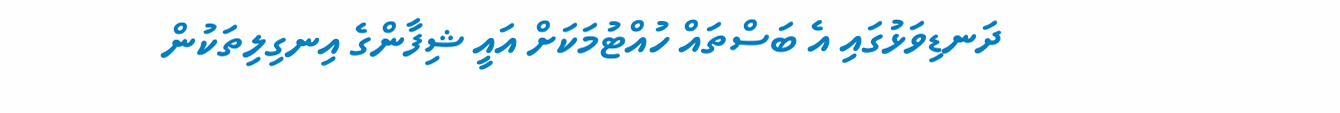ދަނޑިވަޅުގައި އެ ބަސްތައް ހުއްޓުމަކަށް އައީ ޝިފާންގެ އިނގިލިތަކުން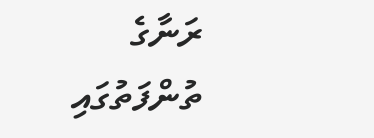ރަނާގެ ތުންފަތުގައި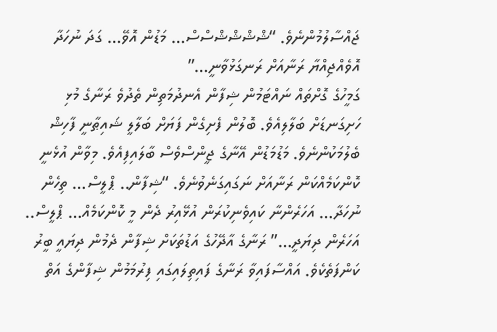ޖައްސާލުމުންނެވެ. “ޝްޝްޝްޝްސްސް… މަޑުން އޮވޭ… ގަދަ ނުހަދާ އޮވެއްޖިއްޔާ ރަނާއަށް ރަނގަޅުވާނީ…”
ގަމީހުގެ ގޮށްތައް ނައްޓަމުން ޝިފާން އެނދުމަތިން ތެދުވެ ރަނާގެ މުޅި ހަށިގަނޑަށް ބަލާލިއެވެ. ބޮލުން ފެށިގެން ފަޔަށް ބަލާލީ ޝައިޠާނީ ފާހިޝް ބެލުމަކުންނެވެ. މަޑުމަޑުން އޭނާގެ ޖީންސްވެސް ބާލައިފިއެވެ. މިވާން އުޅެނީ ކޮންކަމެއްކަން ރަނާއަށް ނަގައިގަނެވުނެވެ. “ޝިފާން.. ޕްލީސް… ތިހެން ނުހަދާ… އަހަރެންނާ ކައިވެނިކުރަން އުޅޭއިރު ދެން މީ ކޮންކަމެއް… ޕްލީސް.. އަހަރެން ދިޔަދީ…” ރަނާގެ އާދޭހުގެ އަޑުތަކަށް ޝިފާން ދެމުން ދިޔައީ ބީރު ކަންފަތެކެވެ. އައްސާފައިވާ ރަނާގެ ފައިތިލައިގައި ފިރުމަމުން ޝިފާންގެ އަތް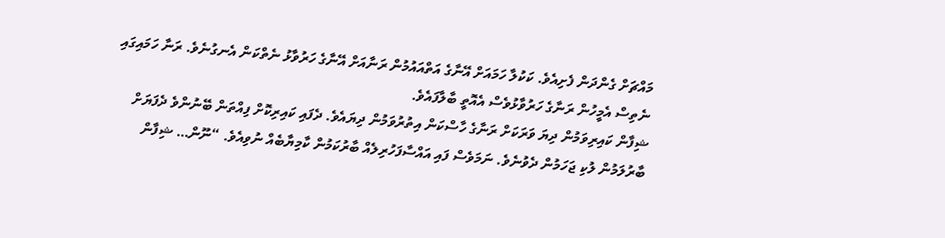މައްޗަށް ގެންދަން ފެށިއެވެ. ކަކުލާ ހަމައަށް އޭނާގެ އަތްއައުމުން ރަނާއަށް އޭނާގެ ހަރުވާޅު ނެތްކަން އެނގުނެވެ. ރަނާ ހަމައިގައި ނެތިސް އެމީހުން ރަނާގެ ހަރުވާޅުވެސް އެއޮތީ ބާލާފައެވެ.
ޝިފާން ކައިރިވަމުން ދިޔަ ވަރަކަށް ރަނާގެ ހާސްކަން އިތުރުވަމުން ދިޔައެވެ. ދެފައި ކައިރިކޮށް ފިއްތަން ބޭނުންވެ ދެފަޔަށް ބާރުލަމުން ލުކި ޖަހަމުން ދެވުނެވެ. ނަމަވެސް ފައި އައްސާފަހުރިލެއް ބާރުކަމުން ކާމިޔާބެއް ނުވިއެވެ. “ނޫން… ޝިފާން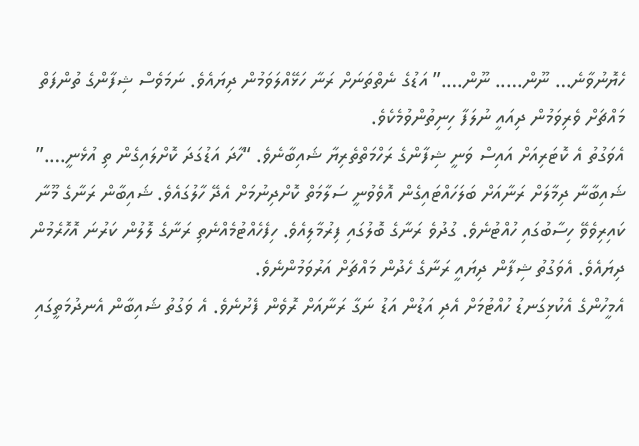ހެޔޮނުވާނެ… ނޫން….. ނޫން….” އަޑުގެ ނެތްތަނަށް ރަނާ ހަޅޭއްލަވަމުން ދިޔައެވެ. ނަމަވެސް ޝިފާންގެ ތުންފަތް މައްޗަށް ވެރިވަމުން ދިއައީ ނުލަފާ ހިނިތުންވުމެކެވެ.
އެވަގުތު އެ ކޮޓަރިއަށް އައިސް ވަނީ ޝިފާންގެ ރަހްމަތްތެރިޔާ ޝައިބާނެވެ. “ހާދަ އަޑުގަދަ ކޮށްލައިގެން ތި އުޅެނީ….”
ޝައިބާނާ ދިމާލަށް ރަނާއަށް ބަލަހައްޓައިގެން އޮވެވުނީ ސަލާމަތް ކޮށްދިނުމަށް އެދޭ ހާލުގައެވެ. ޝައިބާން ރަނާގެ މޫނާ ކައިރިވެވޭ ހިސާބުގައި ހުއްޓުނެވެ. ގުދުވެ ރަނާގެ ބޮލުގައި ފިރުމާލިއެވެ. ހިފެހެއްޓުމެއްނެތި ރަނާގެ ލޮލުން ކަރުނަ އޮހޮރެމުން ދިޔައެވެ. އެވަގުތު ޝިފާން ދިޔައީ ރަނާގެ ހެދުން މައްޗަށް އަރުވަމުންނެވެ.
އެމީހުންގެ އެކުޅިގަނޑު ހުއްޓުމަށް އެދި އަޑުން އަޑު ނަގާ ރަނާއަށް ރޮވެން ފެށުނެވެ. އެ ވަގުތު ޝައިބާން އެނދުމަތީގައި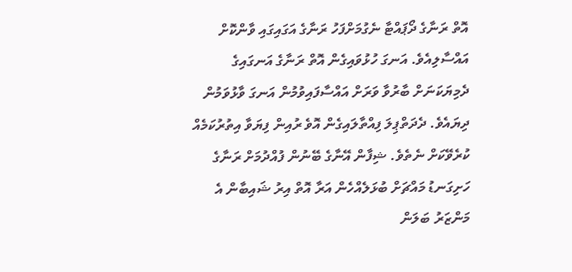އޮތް ރަނާގެ ދޯޕައްޓާ ނެގުމަށްފަހު ރަނާގެ އަގައިގައި ވާންކޮށް އައްސާލިއެވެ. އަނގަ ހުޅުވައިގެން އޮތް ރަނާގެ އަނގައިގެ ދެމިޔަކަނަށް ބާރުވާ ވަރަށް އައްސާފައިވުމުން އަނގަ ވާޅުވަމުން ދިޔައެވެ. ދެދަތްޕިލަ ފިއްތާލައިގެން އޮވެ ރުއިން ފިޔަވާ އިތުރުކަމެއް ކުރެވޭކަށް ނެތެވެ. ޝިފާން އޭނާގެ ބޭނުން ފުއްދުމަށް ރަނާގެ ހަށިގަނޑު މައްޗަށް ބުޅަލެއްހެން އަރާ އޮތް އިރު ޝައިބާން އެ މަންޒަރު ބަލަން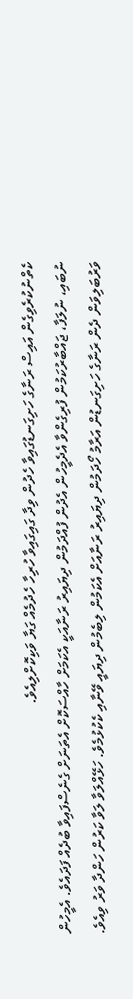ކެތްނުކުރެވިގެން އައިސް ރަނާގެ ހަށިގަނޑުގައިވާ ހެދުން ވިދާ ގައިގައިވާ ހުރިހާ ހެދުމެއް ގަޔާ ވަކިކޮށްލިއެވެ.
ނުބައި، ނުލަފާ، ޖައްބާރުކަމުން ފުރިގެންވާ އެދެމީހުން އެދުން ފުއްދަމުން ދިޔައިރު ރަނާއަކީ އެކަމަށް ހާއްސަކޮށް އެތަނަށް ގެނެސްފައިވާ ބުދެއް ފަދައެވެ. އެމީހުން ވަރުބަލިވަން ދެން ރަނާގެ ހަށިގަނޑުން އަރާމު ހޯދަމުން ދިޔައިރު ރަނާއަށް އެކަމުން ލިބެމުން ދިޔައީ ވޭނާއި ކެކުޅުމެވެ. ހަޅޭއްލަވާ ލަވާ ކަރުން ހަންދާ ވަރު ވިއެވެ.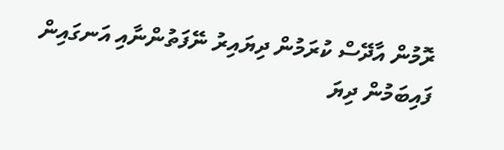ރޮމުން އާދޭސް ކުރަމުން ދިޔައިރު ނޭފަތުންނާއި އަނގައިން ފައިބަމުން ދިޔަ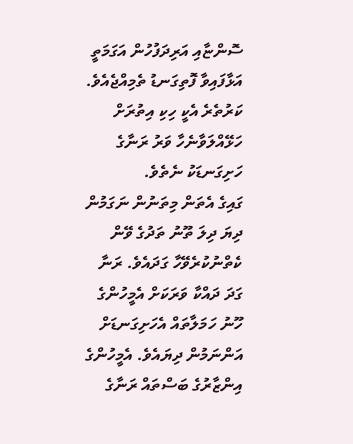ސޮންޏާއި އަރިދަފުހުން އަގަމަތީ އަޅާފައިވާ ފޮތިގަނޑު ތެމިއްޖެއެވެ. ކަރުތެރެ އެކީ ހިކި އިތުރަށް ހަޅޭއްލަވާނެހާ ވަރު ރަނާގެ ހަށިގަނޑަކު ނެތެވެ.
ގައިގެ އެތަން މިތަނުން ނަގަމުން ދިޔަ ދިލަ ތޫނު ތަދުގެ ވޭން ކެތްނުކުރެވޭހާ ގަދައެވެ. ރަނާ ގަދަ ދައްކާ ވަރަކަށް އެމީހުންގެ ހޫނު ހަމަލާތައް އެހަށިގަނޑަށް އަންނަމުން ދިޔައެވެ. އެމީހުންގެ އިންޒާރުގެ ބަސްތައް ރަނާގެ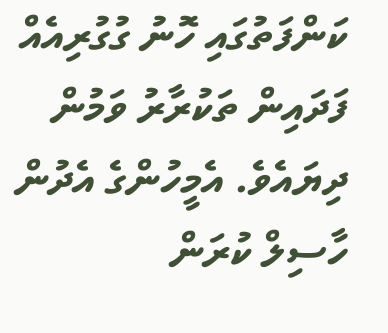ކަންފަތުގައި ހޮނު ގުގުރިއެއް ފަދައިން ތަކުރާރު ވަމުން ދިޔައެވެ. އެމީހުންގެ އެދުން ހާސިލް ކުރަން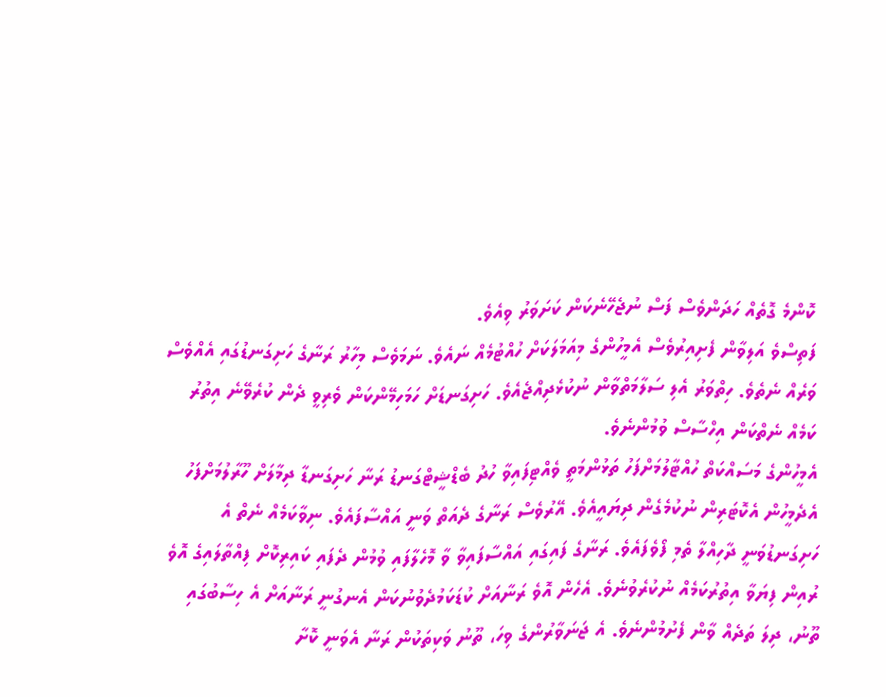ކޮންމެ ގޮތެއް ހަދަންވެސް ފަސް ނުޖެހޭނެކަން ކަށަވަރު ވިއެވެ.
ފަތިސްވެ އަލިވާން ފެށިއިރުވެސް އެމީހުންގެ މިއަމަލަކަށް ހުއްޓުމެއް ނައެވެ. ނަމަވެސް މިހާރު ރަނާގެ ހަށިގަނޑުގައި އެއްވެސް ވަރެއް ނެތެވެ. ހިތްވަރު އެލި ސަލާމަތްވާން ނުކުޅެދިއްޖެއެވެ. ހަށިގަނޑަށް ހަމަހިމޭންކަން ވެރިވީ ދެން ކުރެވޭނެ އިތުރު ކަމެއް ނެތްކަން އިހްސާސް ވުމުންނެވެ.
އެމީހުންގެ މަސައްކަތް ހުއްޓާލުމަށްފަހު ތަޅުންމަތީ ވެއްޓިފައިވާ ހުދު ބެޑްޝީޓްގަނޑު ރަނާ ހަށިގަނޑާ ދިމާލަށް ހޫރާލުމަށްފަހު އެދެމީހުން އެކޮޓަރިން ނުކުމެގެން ދިޔައީއެވެ. އޭރުވެސް ރަނާގެ ދެއަތް ވަނީ އައްސާފައެވެ. ނިވާކަމެއް ނެތް އެ ހަށިގަނޑުވަނީ ދާހިއްލާ ތެމި ފޯވެފައެވެ. ރަނާގެ ފައިގައި އައްސާފައިވާ ވާ މޮހެލާފައި ވުމުން ދެފައި ކައިރިކޮށް ފިއްތާލައިގެ އޮވެ ރުއިން ފިޔަވާ އިތުރުކަމެއް ނުކުރެވުނެވެ. އެހެން އޮވެ ރަނާއަށް ކުޑަކަމުދެވުނުކަން އެނގުނީ ރަނާއަށް އެ ހިސާބުގައި ތޫނު، ދިލަ ތަދެއް ވާން ފެށުމުންނެވެ. އެ ޖަނަވާރުންގެ ވިހަ، ތޫނު ވަކިތަކުން ރަނާ އެވަނީ ކޮށާ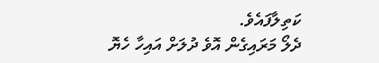ކަތިލާފައެވެ.
ދެލޯ މަރައިގެން އޮވެ ދުލަށް އައިހާ ހެޔޮ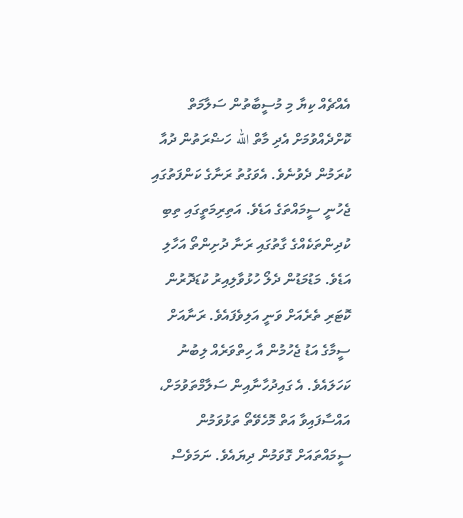އެއްޗެއް ކިޔާ މި މުސީބާތުން ސަލާމަތް ކޮށްދެއްވުމަށް އެދި މާތް الله ހަޟްރަތުން ދުއާ ކުރަމުން ދެވުނެވެ. އެވަގުތު ރަނާގެ ކަންފަތުގައި ޖެހުނީ ސީމައްތަގެ އަޑެވެ. އަތިރިމަތީގައި ތިބި ކުދިންތަކެއްގެ ގާތުގައި ރަނާ ދުށިންތޯ އަހާލި އަޑެވެ. މަޑުމަޑުން ދެލޯ ހުޅުވާލިއިރު ކުޑަދޮރުން ކޮޓަރި ތެރެއަށް ވަނީ އަލިވެފައެވެ. ރަނާއަށް ސީމާގެ އަޑު ޖެހުމުން އާ ހިތްވަރެއް ލިބުނު ކަހަލައެވެ. އެ ގައިދުހާނާއިން ސަލާމްތަވުމަށް، އައްސާފައިވާ އަތް މޮހެވޭތޯ ތަޅުވަމުން ސީމައްތައަށް ގޮވަމުން ދިޔައެވެ. ނަމަވެސް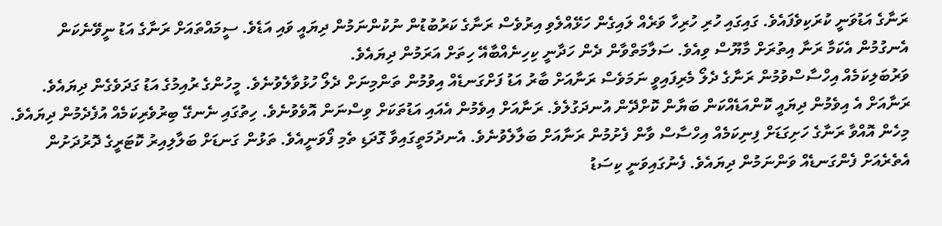ރަނާގެ އަޑުވަނީ ކުރަކިވެފައެވެ. ގައިގައި ހުރި ހުރިހާ ވަރެއް ލައިގެން ހަޅޭއްލެވި އިރުވެސް ރަނާގެ ކަރުބުޑުން ނުކުންނަމުން ދިޔައީ ވައި އަޑެވެ. ސީމައްތައަށް ރަނާގެ އަޑު ނީވޭނެކަން އެނގުމުން އެކަމާ ރަނާ އިތުރަށް މާޔޫސް ވިއެވެ. ސަލާމަތްވާން ދެން ހަދާނީ ކިހިނެއްބާއޭ ހިތަށް އަރަމުން ދިޔައެވެ.
ވަރުބަލިކަމެއް އިހްސާސްވުމުން ރަނާގެ ދެލޯ މެރިފައިވީ ނަމަވެސް ރަނާއަށް ބާރު އަޑު ފަށްގަނޑެއް އިވުމުން ތަންމިނަށް ދެލޯ ހުޅުވާލެވުނެވެ. މީހުންގެ ރުއިމުގެ އަޑު ގަދަވެގެން ދިޔައެވެ. ރަނާއަށް އެ އިވެމުން ދިޔައީ ކޮންއަޑެއްކަން ބަޔާން ކޮށްދޭން އުނދަގުލެވެ. ރަނާއަށް އިވެމުން އެއައި އަޑުތަކަށް ވިސްނަން އޮވެވުނެވެ. ހިތުގައި ނެނގޭ ބިރުވެރިކަމެއް އުފެދެމުން ދިޔައެވެ. މިހެން އޮއްވާ ރަނާގެ ހަށިގަޑަށް ފިނިކަމެއް އިހްސާސް ވާން ފެށުމުން ރަނާއަށް ބަލާލެވުނެވެ. އެނދުމަތީގައިވާ ގޮދަޑި ތެމި ފޯވަނީއެވެ. ތަޅުން ގަނޑަށް ބަލާލިއިރު ކޮޓަރީގެ ދޮރުދަށުން އެތެރެއަށް ފެންގަނޑެއް ވަންނަމުން ދިޔައެވެ. ފެނުގައިވަނީ ކިސަޑު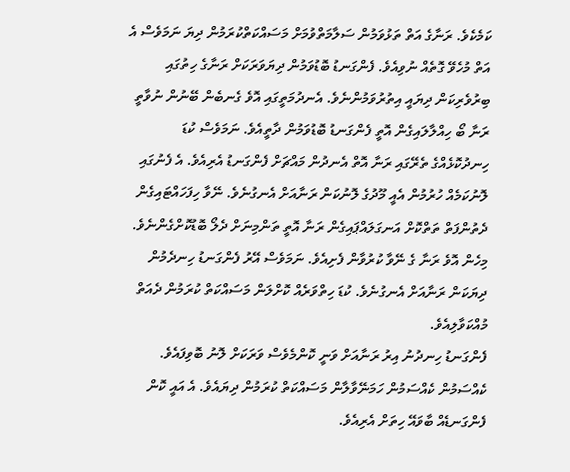ކަމެކެވެ. ރަނާގެ އަތް ތަޅުވަމުން ސަލާމަތްވުމަށް މަސައްކަތްކުރަމުން ދިޔަ ނަމަވެސް އެ އަތް މުހެވޭ ގޮތެއް ނުވިއެވެ. ފެންގަނޑު ބޮޑުވަމުން ދިޔަވަރަކަށް ރަނާގެ ހިތުގައި ބިރުވެރިކަން ދިޔައީ އިތުރުވަމުންނެވެ. އެނދުމަތީގައި އޮވެ ގެނބެން ބޭނުން ނުވާތީ ރަނާ ބޯ ހިއްލާލައިގެން އޮތީ ފެންގަނޑު ބޮޑުވަމުން ދާތީއެވެ. ނަމަވެސް ކުޑަ ހިނދުކޮޅެއްގެ ތެރޭގައި ރަނާ އޮތް އެނދުން މައްޗަށް ފެންގަނޑު އެރިއެވެ. އެ ފެނުގައި ލޮނުކަމެއް ހުރުމުން އެއީ މޫދުގެ ލޮނުކަން ރަނާއަށް އެނގުނެވެ. ނޭވާ ހިފަހައްޓައިގެން ދެތުންފަތް ތަތްކޮށް އަނގަލައްޕައިގެން ރަނާ އޮތީ ތަންމިނަށް ދެލޯ ބޮޑުކޮށްގެންނެވެ. މިހެން އޮވެ ރަނާ ގެ ނޭވާ ކުރުވާން ފެށިއެވެ. ނަމަވެސް އޭރު ފެންގަނޑު ހިނދެމުން ދިޔަކަން ރަނާއަށް އެނގުނެވެ. ކުޑަ ހިތްވަރެއް ކޮށްލަން މަސައްކަތް ކުރަމުން ދެއަތް މުއްކަވާލިއެވެ.
ފެންގަނޑު ހިނދުނު އިރު ރަނާއަށް ވަނީ ކޮންމެވެސް ވަރަކަށް ލޮނު ބޮވިފައެވެ. ކެއްސަމުން ކެއްސަމުން ހަމަނޭވާލާން މަސައްކަތް ކުރަމުން ދިޔައެވެ. އެ އައީ ކޮން ފެންގަނޑެއް ބާވައޭ ހިތަށް އެރިއެވެ.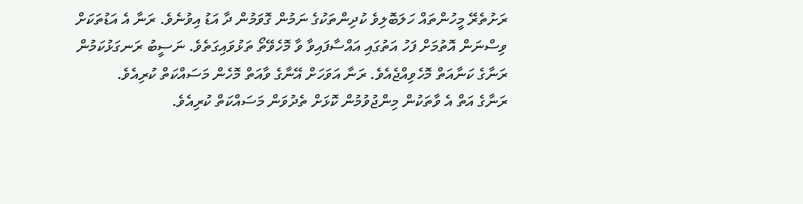ރަށުތެރޭ މީހުންތައް ހަލަބޮލިވެ ކުދިންތަކުގެ ނަމުން ގޮވަމުން ދާ އަޑު އިވުނެވެ. ރަނާ އެ އަޑުތަކަށް ވިސްނަން އޮތުމަށް ފަހު އަތުގައި އައްސާފައިވާ ވާ މޮހެވޭތޯ ތަޅުވައިގަތެވެ. ނަސީބު ރަނގަޅުކަމުން ރަނާގެ ކަނާއަތް މޮހެވިއްޖެއެވެ. ރަނާ އަވަހަށް އޭނާގެ ވާއަތް މޮހެން މަސައްކަތް ކުރިއެވެ.
ރަނާގެ އަތް އެ ވާތަކުން މިންޖުވުމުން ކޮޅަށް ތެދުވަން މަސައްކަތް ކުރިއެވެ.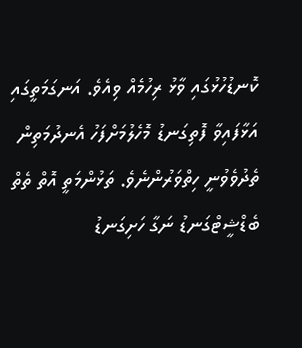ކޮނޑުހުޅުގައި ވާޅު ރިހުމެއް ވިއެވެ. އަނގަމަތީގައި އަޅާފައިވާ ފޮތިގަނޑު މޮހެލުމަށްފަހު އެނދުމަތިން ތެދުވެވުނީ ހިތްވަރުންނެވެ. ތަޅުންމަތީ އޮތް ތެތް ބެޑްޝީޓްގަނޑު ނަގާ ހަށިގަނޑު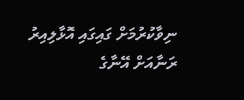ނިވާކުރުމަށް ގައިގައި އޮޅާލިއިރު ރަނާއަށް އޭނާގެ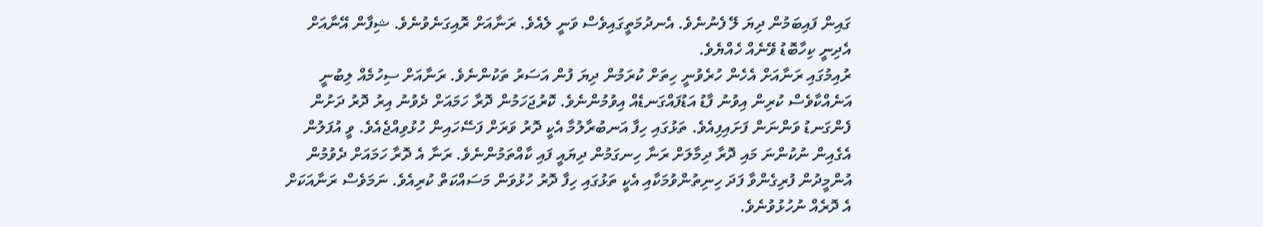ގައިން ފައިބަމުން ދިޔަ ލޭ ފެނުނެވެ. އެނދުމަތީގައިވެސް ވަނީ ލެއެވެ. ރަނާއަށް ރޮއިގަނެވުނެވެ. ޝިފާން އޭނާއަށް އެދިނީ ކިހާބޮޑު ވޭނެއް ހެއްޔެވެ.
ރުއިމުގައި ރަނާއަށް އެހެން ހުރެވުނީ ހިތަށް ކުރަމުން ދިޔަ ފުން އަސަރު ތަކުންނެވެ. ރަނާއަށް ސިހުމެއް ލިބުނީ އަނެއްކާވެސް ކުރިން އިވުނު ފާޑު އަޑުފައްގަނޑެއް އިވުމުންނެވެ. ކޮރުޖަހަމުން ދޮރާ ހަމައަށް ދެވުނު އިރު ދޮރު ދަށުން ފެންގަނޑު ވަންނަން ފަށައިފިއެވެ. ތަޅުގައި ހިފާ އަނބުރާލުމާ އެކީ ދޮރު ވަރަށް ފަސޭހައިން ހުޅުވިއްޖެއެވެ. ވީ އުފަލުން އެގެއިން ނުކުންނަ މައި ދޮރާ ދިމާލަށް ރަނާ ހިނގަމުން ދިޔައީ ފައި ކާއްތަމުންނެވެ. ރަނާ އެ ދޮރާ ހަމައަށް ދެވުމުން އުންމީދުން ފުރިގެންވާ ފަދަ ހިނިތުންވުމަކާއި އެކީ ތަޅުގައި ހިފާ ދޮރު ހުޅުވަން މަސައްކަތް ކުރިއެވެ. ނަމަވެސް ރަނާއަކަށް އެ ދޮރެއް ނުހުޅުވުނެވެ.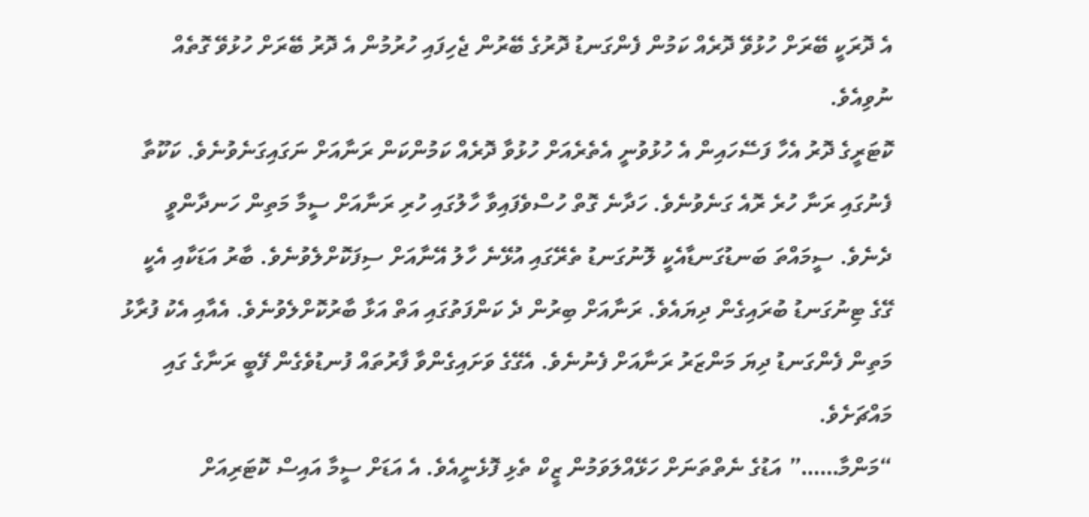އެ ދޮރަކީ ބޭރަށް ހުޅުވޭ ދޮރެއް ކަމުން ފެންގަނޑު ދޮރުގެ ބޭރުން ޖެހިފައި ހުރުމުން އެ ދޮރު ބޭރަށް ހުޅުވޭ ގޮތެއް ނުވިއެވެ.
ކޮޓަރީގެ ދޮރު އެހާ ފަސޭހައިން އެ ހުޅުވުނީ އެތެރެއަށް ހުޅުވާ ދޮރެއް ކަމުންކަން ރަނާއަށް ނަގައިގަނެވުނެވެ. ކަކޫތާ ފެނުގައި ރަނާ ހުރެ ރޮއެ ގަނެވުނެވެ. ހަދާނެ ގޮތް ހުސްވެފައިވާ ހާލުގައި ހުރި ރަނާއަށް ސީމާ މަތިން ހަނދާންވީ ދެނެވެ. ސީމައްތަ ބަނޑުގަނޑާއެކީ ލޮނުގަނޑު ތެރޭގައި އުޅޭނެ ހާލު އޭނާއަށް ސިފަކޮށްލެވުނެވެ. ބާރު އަޑަކާއި އެކީ ގޭގެ ޓިނުގަނޑު ބުރައިގެން ދިޔައެވެ. ރަނާއަށް ބިރުން ދެ ކަންފަތުގައި އަތް އަޅާ ބާރުކޮށްލެވުނެވެ. އެއާއި އެކު ފުރާޅު މަތިން ފެންގަނޑު ދިޔަ މަންޒަރު ރަނާއަށް ފެނުނެވެ. އެގޭގެ ވަށައިގެންވާ ފާރުތައް ފުނޑުވެގެން ފޭބީ ރަނާގެ ގައި މައްޗަށެވެ.
“މަންމާ……” އަޑުގެ ނެތްތަނަށް ހަޅޭއްލަވަމުން ޒީކް ތެޅި ފޮޅެނީއެވެ. އެ އަޑަށް ސީމާ އައިސް ކޮޓަރިއަށް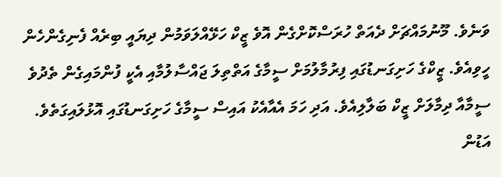ވަނެވެ. މޫނުމައްޗަށް ދެއަތް ހުރަސްކޮށްގެން އޮވެ ޒީކް ހަޅޭއްލަވަމުން ދިޔައީ ބިރެއް ފެނިގެންހެން ހީވިއެވެ. ޒީކްގެ ހަށިގަނޑުގައި ފިރުމާލުމަށް ސީމާގެ އަތްތިލަ ޖައްސާލުމާއި އެކީ ފުންމައިގެން ތެދުވެ ސީމާއާ ދިމާލަށް ޒީކް ބަލާލިއެވެ. އަދި ހަމަ އެއާއެކު އައިސް ސީމާގެ ހަށިގަނޑުގައި އޮޅުލައިގަތެވެ. އަޑުން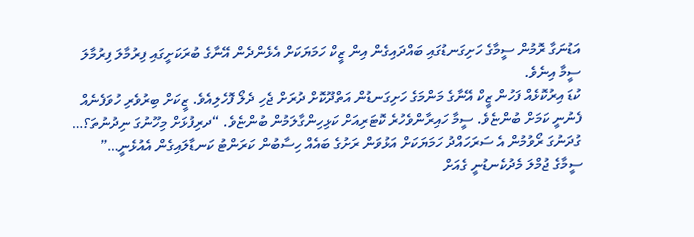އަޑުނަގާ ރޮމުން ސީމާގެ ހަށިގަނޑުގައި ބައްދައިގެން އިން ޒީކް ހަމަޔަކަށް އެޅެންދެން އޭނާގެ ބުރަކަށީގައި ފިރުމާލަ ފިރުމާލަ ސީމާ އިނެވެ.
ކުޑަ އިރުކޮޅެއް ފަހުން ޒީކް އޭނާގެ މަންމަގެ ހަށިގަނޑުން އަތްދޫކޮށް ދުރަށް ޖެހި ދެލޯ ފޮހެލިއެވެ. ޒީކަށް ބިރުވެރި ހުވަފެނެއް ފެނުނީ ކަމަށް ބުންޏެވެ. ސީމާ ހައިރާންވެހުރެ ކޮޓަރިއަށް ކަޅިހިންގާލަމުން ބުންޏެވެ. “ދރިފުޅަށް މިހޫނުގަ ނިދުނުތަ؟… ގުދަނުގަ ރޯވުމުން އެ ސަރަހައްދު ހަމަޔަކަށް އަޅުވަން ރަށުގެ ބައެއް ހިސާބުން ކަރަންޓު ކަނޑާލައިގެން އެއުޅެނީ…”
ސީމާގެ ޖުމްލަ މެދުކެނޑުނީ ގެއަށް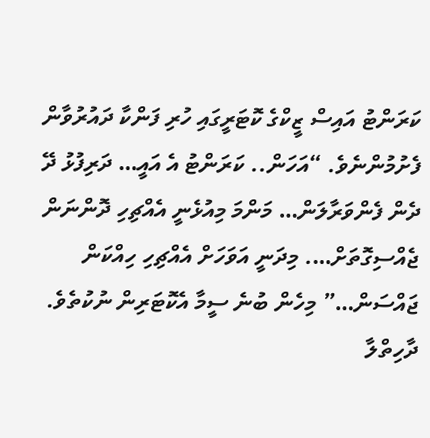ކަރަންޓު އައިސް ޒީކްގެ ކޮޓަރީގައި ހުރި ފަންކާ ދައުރުވާން ފެށުމުންނެވެ. “އަހަން.. ކަރަންޓު އެ އައީ… ދަރިފުޅު ދޭ ދެން ފެންވަރާލަން… މަންމަ މިއުޅެނީ އެއްޗިހި ދޮންނަން ޖެއްސިގޮތަށް…. މިދަނީ އަވަހަށް އެއްޗިހި ހިއްކަން ޖައްސަން…” މިހެން ބުނެ ސީމާ އެކޮޓަރިން ނުކުތެވެ. ދާހިތްލާ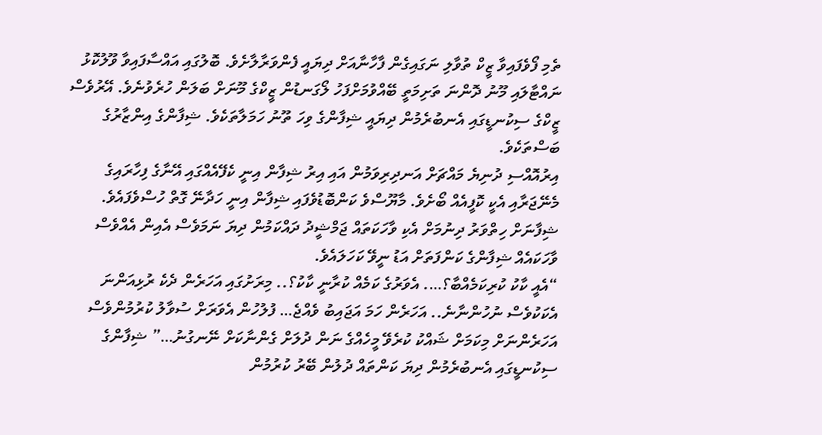ތެމި ފޯވެފައިވާ ޒީކް ތުވާލި ނަގައިގެން ފާހާނާއަށް ދިޔައީ ފެންވަރާލާށެވެ. ބޮލުގައި އައްސާފައިވާ ވޫލުކޮޅު ނައްޓާލައި މޫނު ދޮންނަ ތަށިމަތީ ބޭއްވުމަށްފަހު ލޯގަނޑުން ޒީކްގެ މޫނަށް ބަލަން ހުރެވުނެވެ. އޭރުވެސް ޒީކްގެ ސިކުނޑީގައި އެނބުރެމުން ދިޔައީ ޝިފާންގެ ވިހަ ތޫނު ހަމަލާތަކެވެ. ޝިފާންގެ އިންޒާރުގެ ބަސްތަކެވެ.
އިރުއޮއްސި ދުނިޔެ މައްޗަށް އަނދިރިވަމުން އައި އިރު ޝިފާން އިނީ ކެފޭއެއްގައި އޭނާގެ ފިހާރައިގެ މެނޭޖަރާއި އެކީ ކޮފީއެއް ބޯށެވެ. މާޔޫސްވެ ކަންބޮޑުވެފައި ޝިފާން އިނީ ހަދާނޭ ގޮތް ހުސްވެފައެވެ. ޝިފާނަށް ހިތްވަރު ދިނުމަށް އެކި ވާހަކަތައް ޖަމްޝީދު ދައްކަމުން ދިޔަ ނަމަވެސް އެއިން އެއްވެސް ވާހަކައެއް ޝިފާންގެ ކަންފަތަށް އަޑު ނީވޭ ކަހަލައެވެ.
“އެއީ ކާކު ކުރިކަމެއްބާ؟…. އެވަރުގެ ކަމެއް ކުރާނީ ކާކު؟.. މިރަށުގައި އަހަރެން ދެކެ ރުޅިއަންނަ އެކަކުވެސް ނުހުންނާނެ.. އަހަރެން ހަމަ އަޖައިބު ވެއްޖެ… ފުލުހުން އެވަރަށް ސުވާލު ކުރުމުންވެސް އަހަރެންނަށް މިކަމަށް ޝައްކު ކުރެވޭ މީހެއްގެ ނަން ދުލަށް ގެންނާކަށް ނޭނގުނު…” ޝިފާންގެ ސިކުނޑީގައި އެނބުރެމުން ދިޔަ ކަންތައް ދުލުން ބޭރު ކުރުމުން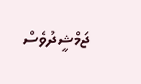ޖަމްޝީދުވެސް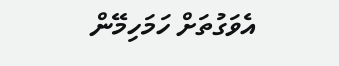އެވަގުތަށް ހަމަހިމޭން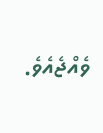ވެއްޖެއެވެ.